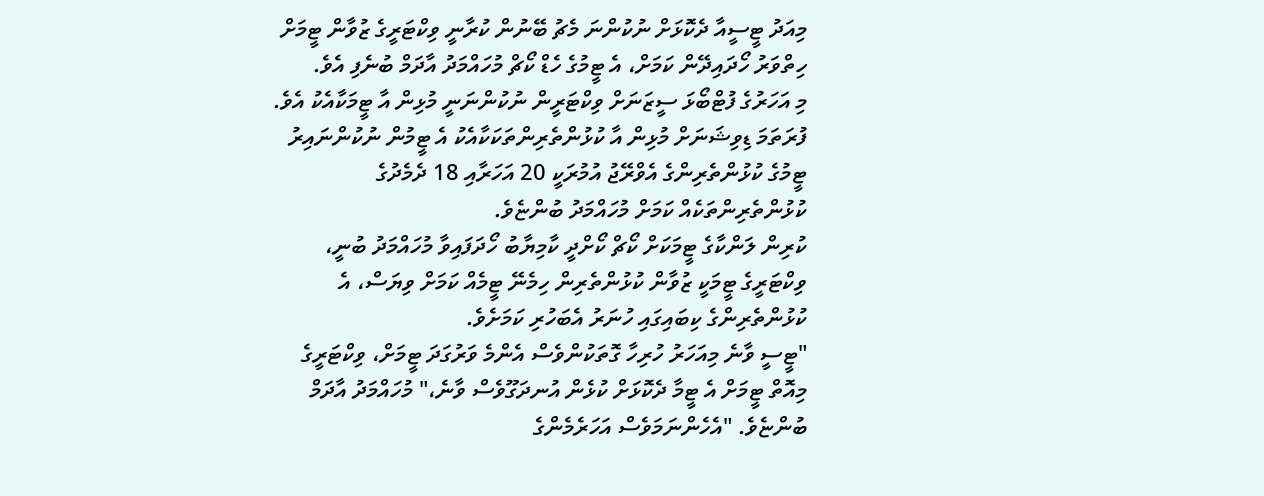މިއަދު ޓީސީއާ ދެކޮޅަށް ނުކުންނަ މެޗު ބޭނުން ކުރާނީ ވިކްޓަރީގެ ޒުވާން ޓީމަށް ހިތްވަރު ހޯދައިދޭން ކަމަށް، އެ ޓީމުގެ ހެޑް ކޯޗް މުހައްމަދު އާދަމް ބުނެފި އެވެ.
މި އަހަރުގެ ފުޓްބޯޅަ ސީޒަނަށް ވިކްޓަރީން ނުކުންނަނީ މުޅިން އާ ޓީމަކާއެކު އެވެ. ފުރަތަމަ ޑިވިޝަނަށް މުޅިން އާ ކުޅުންތެރިންތަކަކާއެކު އެ ޓީމުން ނުކުންނައިރު ޓީމުގެ ކުޅުންތެރިންގެ އެވްރޭޖު އުމުރަކީ 20 އަހަރާއި 18 ދެމެދުގެ ކުޅުންތެރިންތަކެއް ކަމަށް މުހައްމަދު ބުންޏެވެ.
ކުރިން ލަންކާގެ ޓީމަކަށް ކޯޗް ކޯށްދީ ކާމިޔާބު ހޯދަފައިވާ މުހައްމަދު ބުނީ، ވިކްޓަރީގެ ޓީމަކީ ޒުވާން ކުޅުންތެރިން ހިމެނޭ ޓީމެއް ކަމަށް ވިޔަސް، އެ ކުޅުންތެރިންގެ ކިބައިގައި ހުނަރު އެބަހުރި ކަމަށެވެ.
"ޓީސީ ވާނެ މިއަހަރު ހުރިހާ ގޮތަކުންވެސް އެންމެ ވަރުގަދަ ޓީމަށް، ވިކްޓަރީގެ މިއޮތް ޓީމަށް އެ ޓީމާ ދެކޮޅަށް ކުޅެން އުނދަގޫވެސް ވާނެ،" މުހައްމަދު އާދަމް ބުންޏެވެ. "އެހެންނަމަވެސް އަހަރެމެންގެ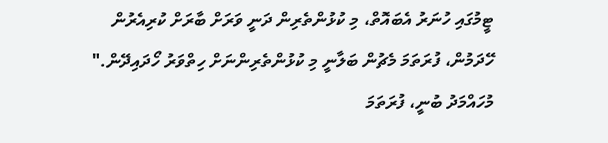ޓީމުގައި ހުނަރު އެބައޮތް، މި ކުޅުންތެރިން ދަނީ ވަރަށް ބާރަށް ކުރިއެރުން ހޭދަމުން، ފުރަތަމަ މެޗުން ބަލާނީ މި ކުޅުންތެރިންނަށް ހިތްވަރު ހޯދައިދޭން."
މުހައްމަދު ބުނީ، ފުރަތަމަ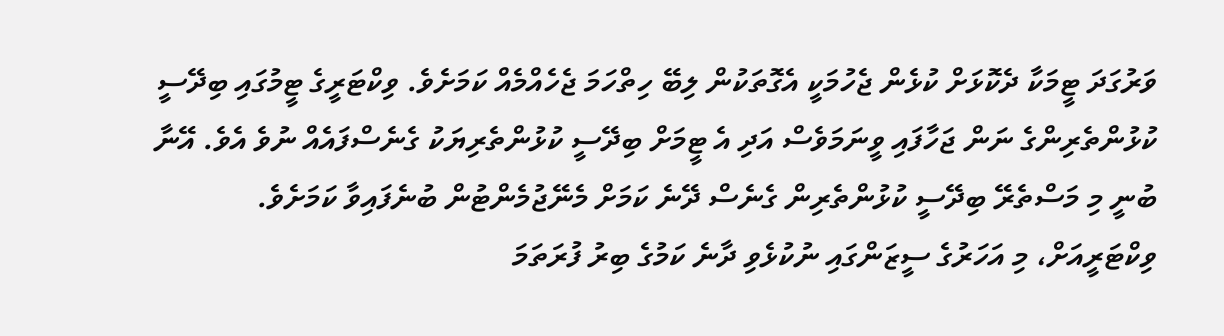ވަރުގަދަ ޓީމަކާ ދެކޮޅަށް ކުޅެން ޖެހުމަކީ އެގޮތަކުން ލިބޭ ހިތްހަމަ ޖެހެއްމެއް ކަމަށެވެ. ވިކްޓަރީގެ ޓީމުގައި ބިދޭސީ ކުޅުންތެރިންގެ ނަން ޖަހާފައި ވީނަމަވެސް އަދި އެ ޓީމަށް ބިދޭސީ ކުޅުންތެރިޔަކު ގެނެސްފައެއް ނުވެ އެވެ. އޭނާ ބުނީ މި މަސްތެރޭ ބިދޭސީ ކުޅުންތެރިން ގެނެސް ދޭނެ ކަމަށް މެނޭޖުމެންޓުން ބުނެފައިވާ ކަމަށެވެ.
ވިކްޓަރީއަށް، މި އަހަރުގެ ސީޒަންގައި ނުކުޅެވި ދާނެ ކަމުގެ ބިރު ފުރަތަމަ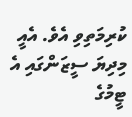ކުރިމަތިވި އެވެ. އެއީ މިދިޔަ ސީޒަންގައި އެ ޓީމުގެ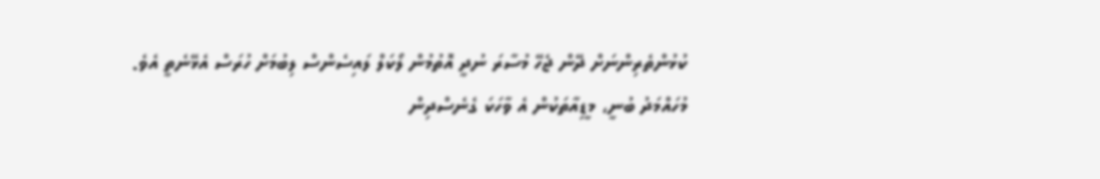ކުޅުންތެރިންނަށް ދޭން ޖެހޭ މުސާރަ ނުދީ އޮތުމުން ލޯކަލް ލައިސެންސް ލިބުމަށް ހުރަސް އެޅޭނެތީ އެވެ.
މުހައްމަދު ބުނީ، މީޑިއާތަކުން އެ ވާހަކަ ގެނެސްދިން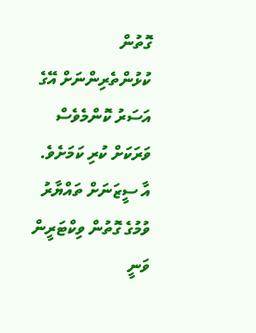ގޮތުން ކުޅުންތެރިންނަށް އޭގެ އަސަރު ކޮންމެވެސް ވަރަކަށް ކުރި ކަމަށެވެ. އާ ސީޒަނަށް ތައްޔާރު ވުމުގެ ގޮތުން ވިކްޓަރީން ވަނީ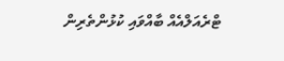ޓްރެއަލްއެއް ބާއްވައި ކުޅުންތެރިން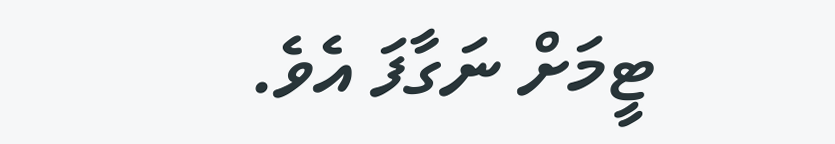ޓީމަށް ނަގާފަ އެވެ.